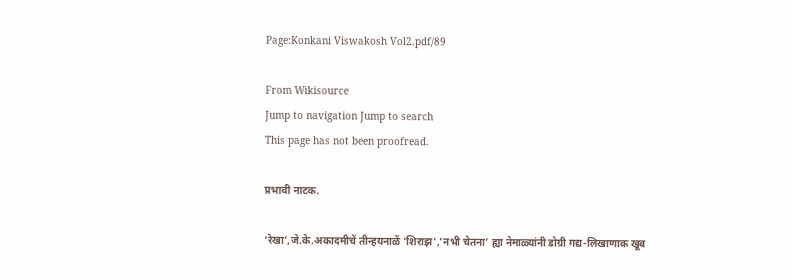Page:Konkani Viswakosh Vol2.pdf/89

From Wikisource
Jump to navigation Jump to search
This page has not been proofread.

प्रभावी नाटक.

‘रेखा’,जे.के.अकादमीचें तीन्हयनाळें ‘शिराझ’,’नभी चेतना’ ह्या नेमाळ्यांनी डोग्री गद्य-लिखाणाक खूब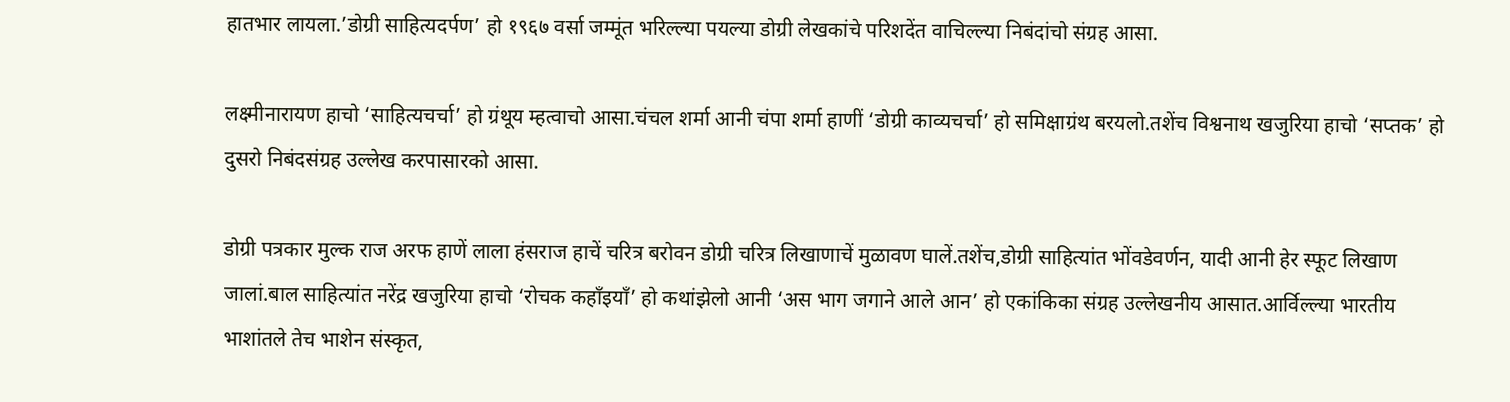हातभार लायला.’डोग्री साहित्यदर्पण’ हो १९६७ वर्सा जम्मूंत भरिल्ल्या पयल्या डोग्री लेखकांचे परिशदेंत वाचिल्ल्या निबंदांचो संग्रह आसा.

लक्ष्मीनारायण हाचो ‘साहित्यचर्चा’ हो ग्रंथूय म्हत्वाचो आसा.चंचल शर्मा आनी चंपा शर्मा हाणीं ‘डोग्री काव्यचर्चा’ हो समिक्षाग्रंथ बरयलो.तशेंच विश्वनाथ खजुरिया हाचो ‘सप्तक’ हो दुसरो निबंदसंग्रह उल्लेख करपासारको आसा.

डोग्री पत्रकार मुल्क राज अरफ हाणें लाला हंसराज हाचें चरित्र बरोवन डोग्री चरित्र लिखाणाचें मुळावण घालें.तशेंच,डोग्री साहित्यांत भोंवडेवर्णन, यादी आनी हेर स्फूट लिखाण जालां.बाल साहित्यांत नरेंद्र खजुरिया हाचो ‘रोचक कहाँइयॉं’ हो कथांझेलो आनी ‘अस भाग जगाने आले आन’ हो एकांकिका संग्रह उल्लेखनीय आसात.आर्विल्ल्या भारतीय भाशांतले तेच भाशेन संस्कृत,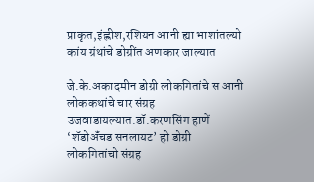प्राकृत,इंह्लीश,रशियन आनी ह्या भाशांतल्यो कांय ग्रंथांचे डोग्रींत अणकार जाल्यात

जे.के.अकादमीन डोग्री लोकगितांचे स आनी लोककथांचे चार संग्रह उजवाडायल्यात.डॉ.करणसिंग हाणें ‘शॅडोॲंचड सनलायट’ हो डोग्री लोकगितांचो संग्रह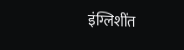इंग्लिशींत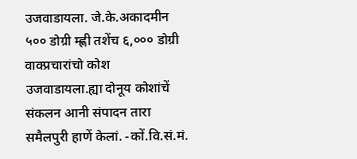उजवाडायला. जे.के.अकादमीन ५०० डोग्री म्ह्णी तशेंच ६,००० डोग्री वाक्प्रचारांचो कोश उजवाडायला.ह्या दोनूय कोशांचें संकलन आनी संपादन तारा समैलपुरी हाणें केलां. -कों.वि.सं.मं.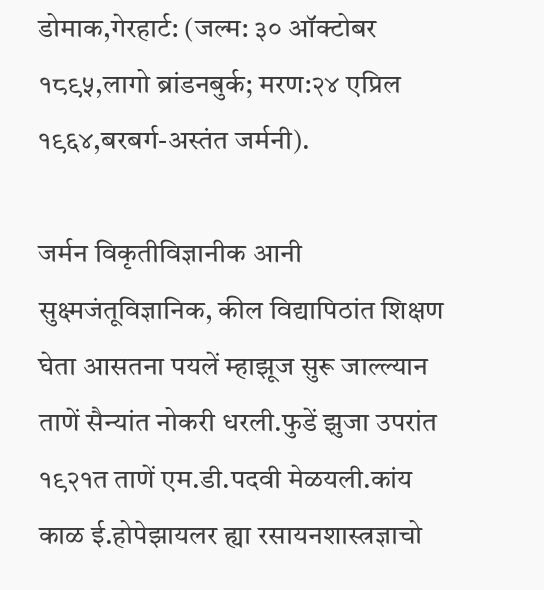डोमाक,गेरहार्ट: (जल्म: ३० ऑक्टोबर १८९५,लागो ब्रांडनबुर्क; मरण:२४ एप्रिल १९६४,बरबर्ग-अस्तंत जर्मनी).

जर्मन विकृतीविज्ञानीक आनी सुक्ष्मजंतूविज्ञानिक, कील विद्यापिठांत शिक्षण घेता आसतना पयलें म्हाझूज सुरू जाल्ल्यान ताणें सैन्यांत नोकरी धरली.फुडें झुजा उपरांत १९२१त ताणें एम.डी.पदवी मेळयली.कांय काळ ई.होपेझायलर ह्या रसायनशास्त्रज्ञाचो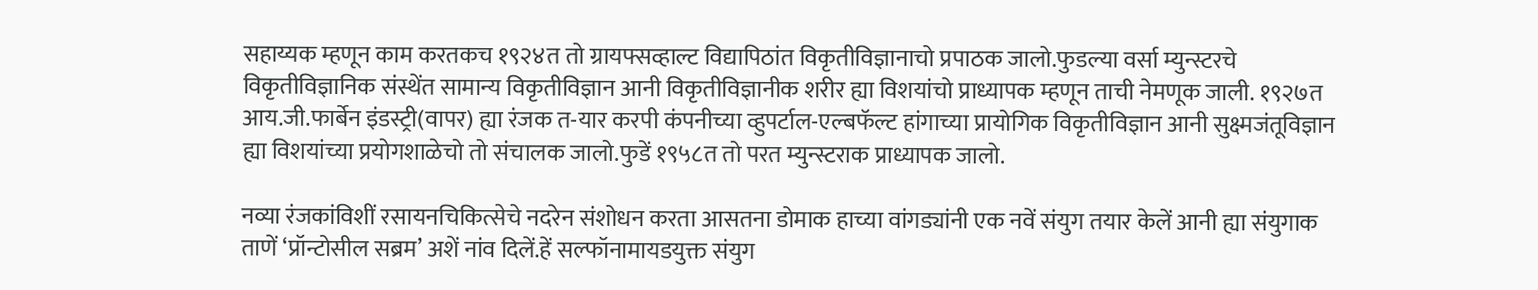सहाय्यक म्हणून काम करतकच १९२४त तो ग्रायफ्सव्हाल्ट विद्यापिठांत विकृतीविज्ञानाचो प्रपाठक जालो.फुडल्या वर्सा म्युन्स्टरचे विकृतीविज्ञानिक संस्थेंत सामान्य विकृतीविज्ञान आनी विकृतीविज्ञानीक शरीर ह्या विशयांचो प्राध्यापक म्हणून ताची नेमणूक जाली. १९२७त आय.जी.फार्बेन इंडस्ट्री(वापर) ह्या रंजक त-यार करपी कंपनीच्या व्हुपर्टाल-एल्बफॅल्ट हांगाच्या प्रायोगिक विकृतीविज्ञान आनी सुक्ष्मजंतूविज्ञान ह्या विशयांच्या प्रयोगशाळेचो तो संचालक जालो.फुडें १९५८त तो परत म्युन्स्टराक प्राध्यापक जालो.

नव्या रंजकांविशीं रसायनचिकित्सेचे नदरेन संशोधन करता आसतना डोमाक हाच्या वांगड्यांनी एक नवें संयुग तयार केलें आनी ह्या संयुगाक ताणें ‘प्रॉन्टोसील सब्रम’ अशें नांव दिलें.हें सल्फॉनामायडयुक्त संयुग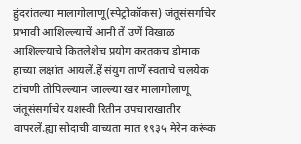हुंदरांतल्या मालागोलाणू(स्पेट्रोकॉकस) जंतूसंसर्गाचेर प्रभावी आशिल्ल्याचें आनी तें उणें विखाळ आशिल्ल्याचे कितलेशेच प्रयोग करतकच डोमाक हाच्या लक्षांत आयलें.हें संयुग ताणें स्वताचे चलयेक टांचणी तोपिल्ल्यान जाल्ल्या खर मालागोलाणू जंतूसंसर्गाचेर यशस्वी रितीन उपचाराखातीर वापरलें.ह्या सोदाची वाच्यता मात १९३५ मेरेन करूंक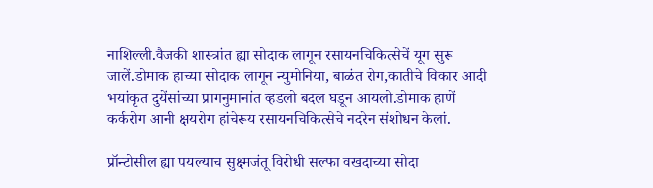नाशिल्ली.वैजकी शास्त्रांत ह्या सोदाक लागून रसायनचिकित्सेचें यूग सुरू जालें.डोमाक हाच्या सोदाक लागून न्युमोनिया, बाळंत रोग,कातीचे विकार आदी भयांकृत दुयेंसांच्या प्रागनुमानांत व्हडलो बदल घडून आयलो.डोमाक हाणें कर्करोग आनी क्षयरोग हांचेरूय रसायनचिकित्सेचे नदरेन संशोधन केलां.

प्रॉन्टोसील ह्या पयल्याच सुक्ष्मजंतू विरोधी सल्फा वखदाच्या सोदा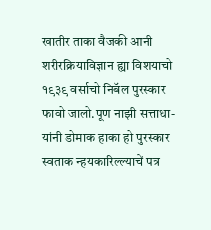खातीर ताका वैजकी आनी शरीरक्रियाविज्ञान ह्या विशयाचो १९३९ वर्साचो निबॅल पुरस्कार फावो जालो.पूण नाझी सत्ताधा-यांनी डोमाक हाका हो पुरस्कार स्वताक न्हयकारिल्ल्याचें पत्र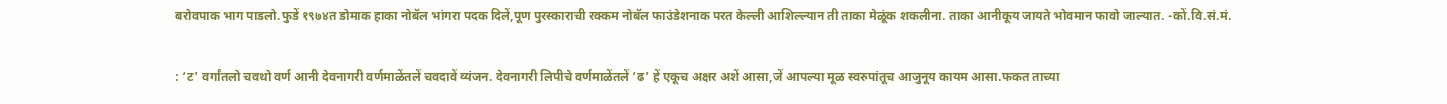बरोवपाक भाग पाडलो.फुडें १९७४त डोमाक हाका नोबॅल भांगरा पदक दिलें,पूण पुरस्काराची रक्कम नोबॅल फाउंडेशनाक परत केल्ली आशिल्ल्यान ती ताका मेळूंक शकलीना. ताका आनीकूय जायते भोवमान फावो जाल्यात. -कों.वि.सं.मं.


: ‘ट’ वर्गांतलो चवथो वर्ण आनी देवनागरी वर्णमाळेंतलें चवदावें व्यंजन. देवनागरी लिपीचे वर्णमाळेंतलें ‘ढ’ हें एकूच अक्षर अशें आसा,जें आपल्या मूळ स्वरुपांतूच आजुनूय कायम आसा.फकत ताच्या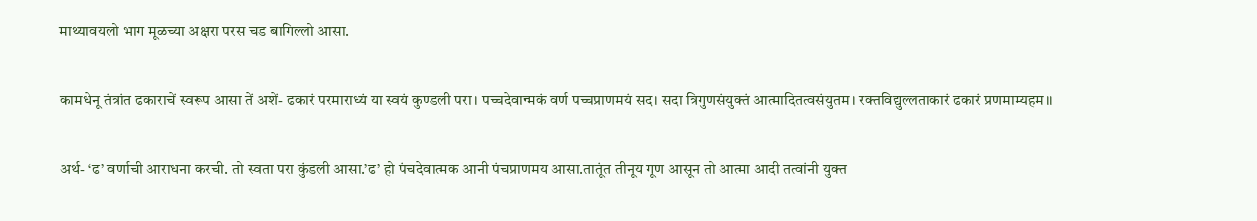माथ्यावयलो भाग मूळच्या अक्षरा परस चड बागिल्लो आसा.

कामधेनू तंत्रांत ढकाराचें स्वरूप आसा तें अशें- ढकारं परमाराध्यं या स्वयं कुण्डली परा। पच्चदेवान्मकं वर्ण पच्चप्राणमयं सद। सदा त्रिगुणसंयुक्तं आत्मादितत्वसंयुतम। रक्तविद्युल्लताकारं ढकारं प्रणमाम्यहम।।

अर्थ- ‘ढ’ वर्णाची आराधना करची. तो स्वता परा कुंडली आसा.’ढ’ हो पंचदेवात्मक आनी पंचप्राणमय आसा.तातूंत तीनूय गूण आसून तो आत्मा आदी तत्वांनी युक्त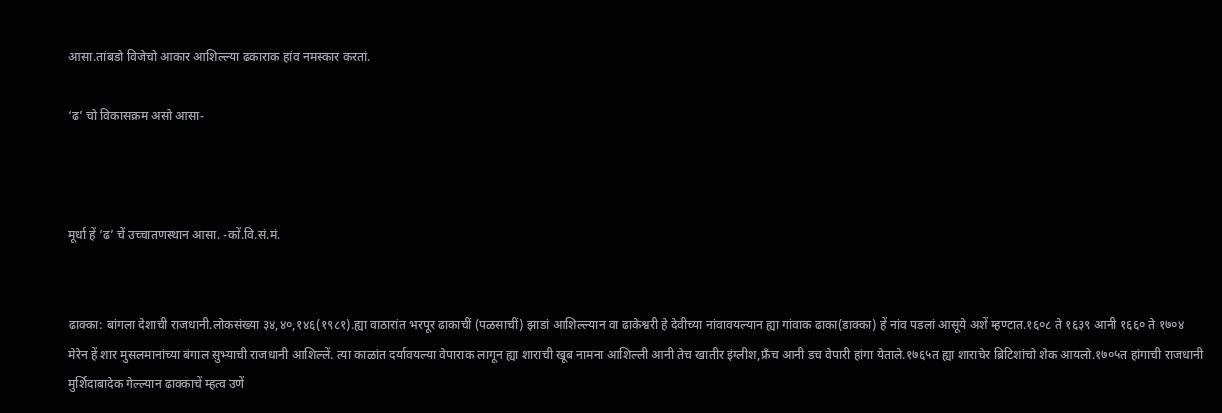आसा.तांबडो विजेचो आकार आशिल्ल्या ढकाराक हांव नमस्कार करतां.

‘ढ’ चो विकासक्रम असो आसा-



मूर्धा हें ‘ढ’ चें उच्चातणस्थान आसा. -कों.वि.सं.मं.


ढाक्का: बांगला देशाची राजधानी.लोकसंख्या ३४,४०,१४६(१९८१).ह्या वाठारांत भरपूर ढाकाचीं (पळसाचीं) झाडां आशिल्ल्यान वा ढाकेश्वरी हे देवीच्या नांवावयल्यान ह्या गांवाक ढाका(डाक्का) हें नांव पडलां आसूये अशें म्हण्टात.१६०८ ते १६३९ आनी १६६० ते १७०४ मेरेन हें शार मुसलमानांच्या बंगाल सुभ्याची राजधानी आशिल्लें. त्या काळांत दर्यावयल्या वेपाराक लागून ह्या शाराची खूब नामना आशिल्ली आनी तेच खातीर इंग्लीश,फ्रॅंच आनी डच वेपारी हांगा येताले.१७६५त ह्या शाराचेर ब्रिटिशांचो शेक आयलो.१७०५त हांगाची राजधानी मुर्शिदाबादेक गेल्ल्यान ढाक्काचें म्हत्व उणें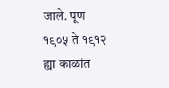जाले. पूण १९०५ ते १९१२ ह्या काळांत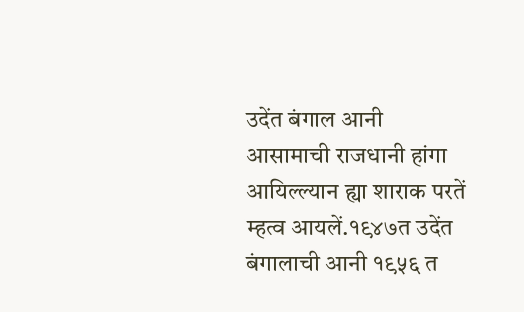उदेंत बंगाल आनी आसामाची राजधानी हांगा आयिल्ल्यान ह्या शाराक परतें म्हत्व आयलें.१९४७त उदेंत बंगालाची आनी १९५६ त